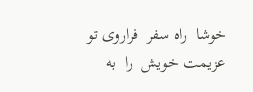خوشا  راه سفر  فراروی تو
عزيمت خويش  را  به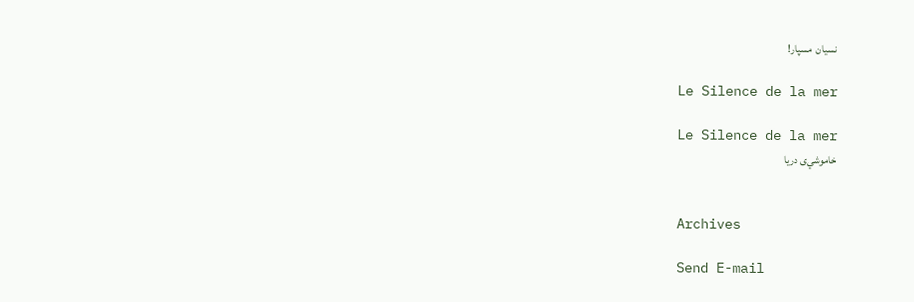نسيان  مسپار!

Le Silence de la mer

Le Silence de la mer
خاموشي‌ی دریا


Archives

Send E-mail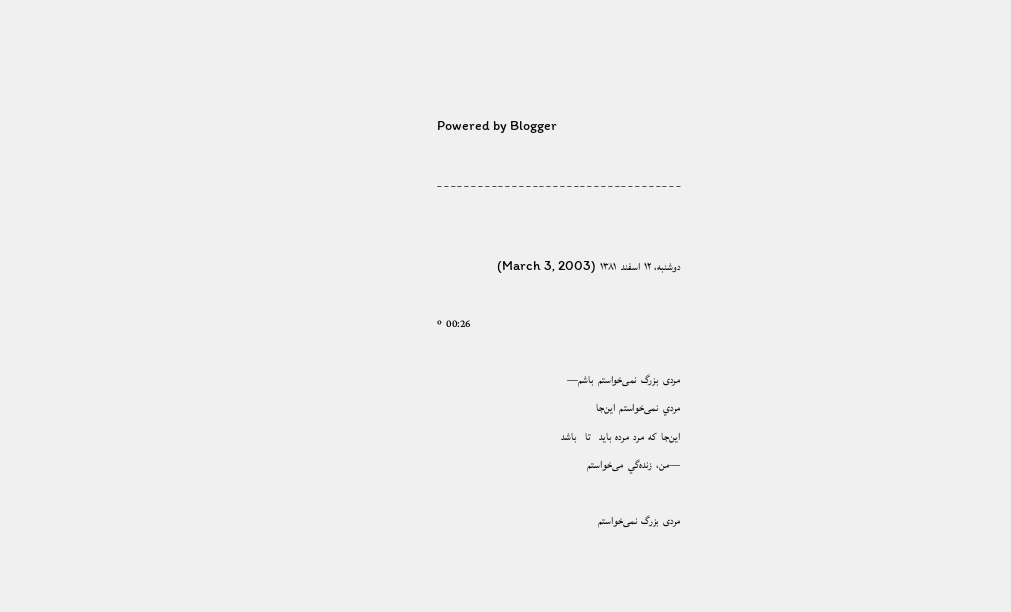Powered by Blogger

_ _ _ _ _ _ _ _ _ _ _ _ _ _ _ _ _ _ _ _ _ _ _ _ _ _ _ _ _ _ _ _ _ _ _ _


دوشنبه، ۱۲  اسفند  ۱۳۸۱  (March 3, 2003)

º  00:26

مردی  بزرگ  نمی‌خواستم  باشم—
مردي  نمی‌خواستم  اين‌جا
اين‌جا  که  مرد  مرده  بايد    تا    باشد
—من،  زنده‌گي  می‌خواستم

مردی  بزرگ  نمی‌خواستم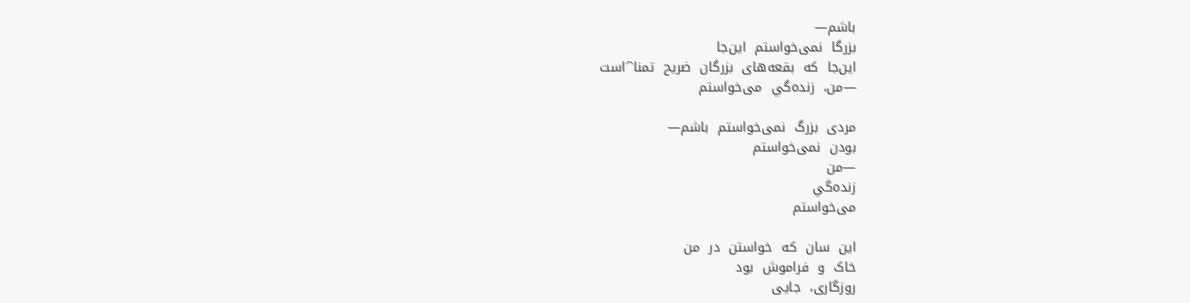باشم—
بزرگا  نمی‌خواستم  اين‌جا
اين‌جا  که  بقعه‌های  بزرگان  ضريح  تمنا⁀است
—من،  زنده‌گي  می‌خواستم

مردی  بزرگ  نمی‌خواستم  باشم—
بودن  نمی‌خواستم
—من
زنده‌گي
می‌خواستم

اين  سان  که  خواستن  در  من
خاک  و  فراموش  بود
روزگاری،  جايی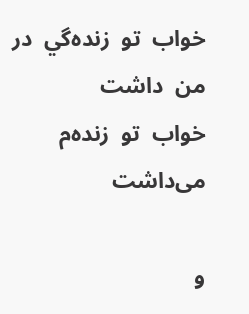خواب  تو  زنده‌گي  در  من  داشت
خواب  تو  زنده‌م  می‌داشت

و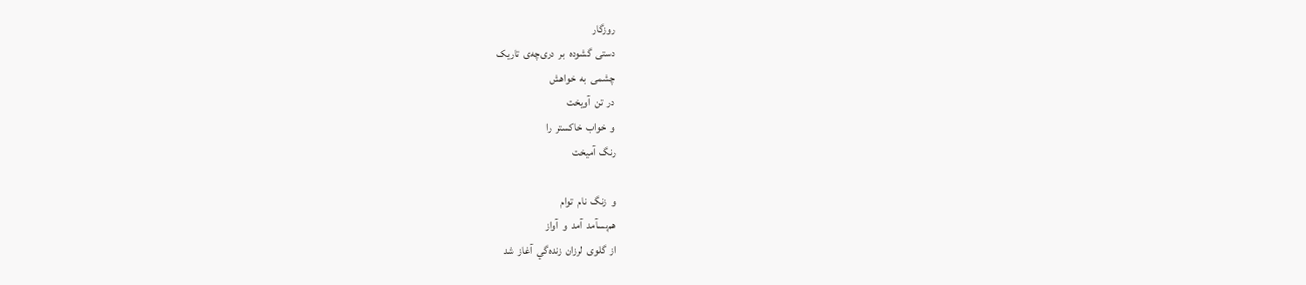روزگار
دستی  گشوده  بر  دری‌چه‌ی  تاريک
چشمی  به  خواهش
در  تن  آويخت
و  خواب  خاکستر  را
رنگ  آميخت

و  زنگ  نام  توام
هم‌بسآمد  آمد  و  آواز
از  گلوی  لرزان  زنده‌گي  آغاز  شد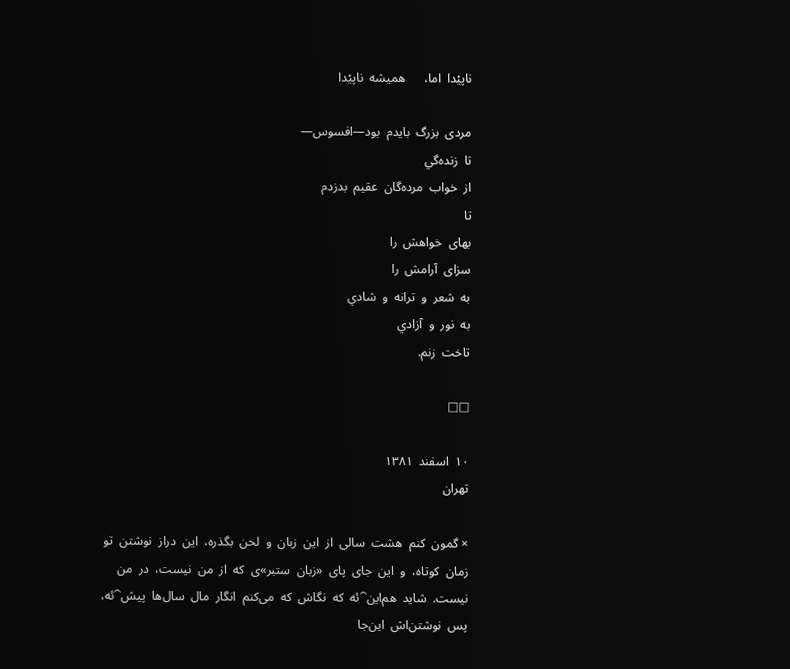ناپيْدا  اما،      هميشه  ناپيْدا

مردی  بزرگ  بايدم  بود—افسوس—
تا  زنده‌گي
از  خواب  مرده‌گان  عقيم  بدزدم
تا
بهای  خواهش  را
سزای  آرامش  را
به  شعر  و  ترانه  و  شادي
به  نور  و  آزادي
تاخت  زنم.

□□

۱۰  اسفند  ۱۳۸۱
تهران

× گمون  کنم  هشت  سالی  از  اين  زبان  و  لحن  بگذره،  اين  دراز  نوشتن  تو  زمان  کوتاه،  و  اين  جای  پای  «زبان  ستبر»ی  که  از  من  نيست،  در  من  نيست.  شايد  هم‌اين⁀ئه  که  نگاش  که  می‌کنم  انگار  مال  سال‌ها  پيش⁀ئه،  پس  نوشتن‌اش  اين‌جا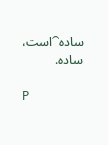ساده⁀است،  ساده.

P